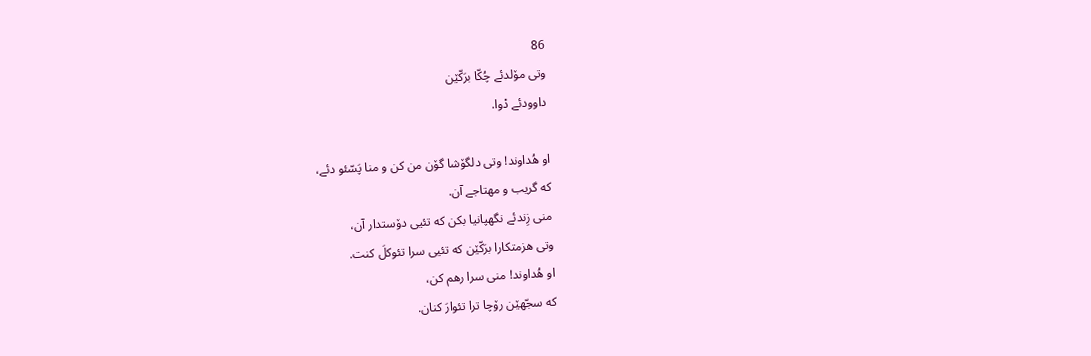86
وتی مۆلدئے چُکّا برَکّێن
داوودئے دْوا.

او هُداوند! وتی دلگۆشا گۆن من کن و منا پَسّئو دئے،
که گریب و مهتاجے آن.
منی زِندئے نگهپانیا بکن که تئیی دۆستدار آن،
وتی هزمتکارا برَکّێن که تئیی سرا تئوکلَ کنت.
او هُداوند! منی سرا رهم کن،
که سجّهێن رۆچا ترا تئوارَ کنان.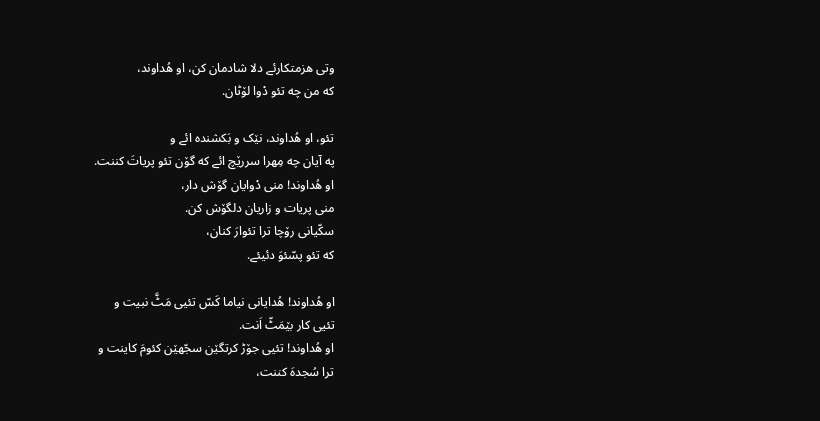وتی هزمتکارئے دلا شادمان کن، او هُداوند،
که من چه تئو دْوا لۆٹان.

تئو، او هُداوند، نێک و بَکشنده ائے و
په آیان چه مِهرا سررێچ ائے که گۆن تئو پریاتَ کننت.
او هُداوند! منی دْوایان گۆش دار،
منی پریات و زاریان دلگۆش کن.
سکّیانی رۆچا ترا تئوارَ کنان،
که تئو پسّئوَ دئیئے.

او هُداوند! هُدایانی نیاما کَسّ تئیی مَٹَّ نبیت و
تئیی کار بێمَٹّ اَنت.
او هُداوند! تئیی جۆڑ کرتگێن سجّهێن کئومَ کاینت و
ترا سُجدهَ کننت،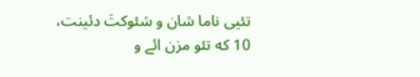تئیی ناما شان و شئوکتَ دئینت،
10 که تئو مزن ائے و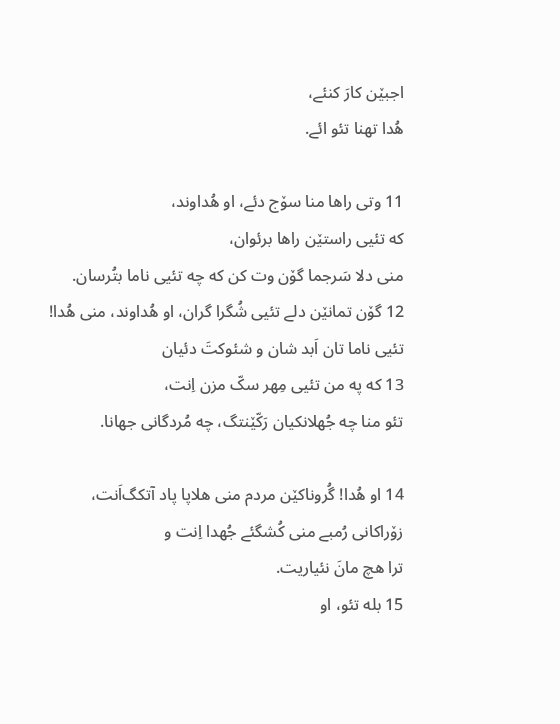اجبێن کارَ کنئے،
هُدا تهنا تئو ائے.

11 وتی راها منا سۆج دئے، او هُداوند،
که تئیی راستێن راها برئوان،
منی دلا سَرجما گۆن وت کن که چه تئیی ناما بتُرسان.
12 گۆن تمانێن دلے تئیی شُگرا گران، او هُداوند، منی هُدا!
تئیی ناما تان اَبد شان و شئوکتَ دئیان
13 که په من تئیی مِهر سکّ مزن اِنت،
تئو منا چه جُهلانکیان رَکّێنتگ، چه مُردگانی جهانا.

14 او هُدا! گُروناکێن مردم منی هلاپا پاد آتکگ‌اَنت،
زۆراکانی رُمبے منی کُشگئے جُهدا اِنت و
ترا هچ مانَ نئیاریت.
15 بله تئو، او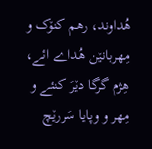هُداوند، رهم کنۆک و مِهربانێن هُداے ائے،
هِژم گرگا دێرَ کنئے و مِهر و وپایا سَررێچ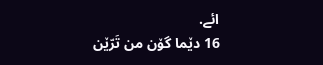ائے.
16 دێما گۆن من تَرّێن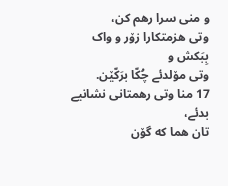و منی سرا رهم کن،
وتی هزمتکارا زۆر و واک بِبَکش و
وتی مۆلدئے چُکّا برَکّێن.
17 منا وتی رهمتانی نشانیے بدئے،
تان هما که گۆن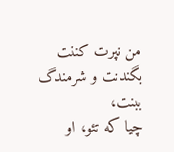من نپرت کننت بگندنت و شرمندگ ببنت،
چیا که تئو، او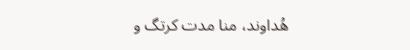هُداوند، منا مدت کرتگ و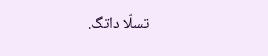تسلّا داتگ.